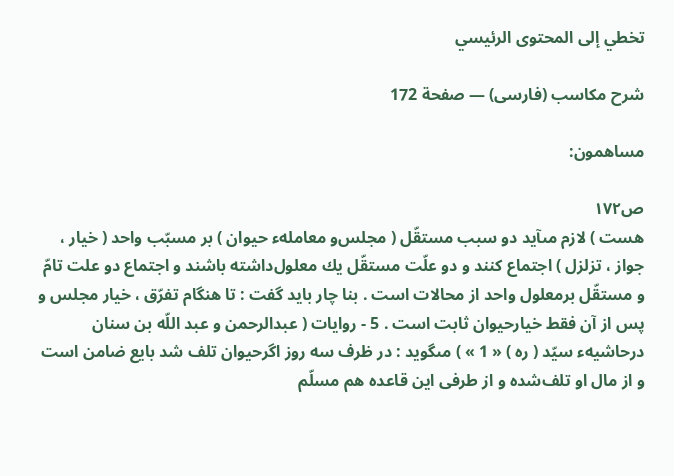تخطي إلى المحتوى الرئيسي

شرح مكاسب (فارسى) — صفحة 172

مساهمون:

ص١٧٢
هست ) لازم مىآيد دو سبب مستقّل ( مجلس‌و معاملهء حيوان ) بر مسبّب واحد ( خيار ، جواز ، تزلزل ) اجتماع كنند و دو علّت مستقّل يك معلول‌داشته باشند و اجتماع دو علت تامّ و مستقّل برمعلول واحد از محالات است . بنا چار بايد گفت : تا هنگام تفرّق ، خيار مجلس و پس از آن فقط خيارحيوان ثابت است . 5 - روايات ( عبدالرحمن و عبد اللّه بن سنان درحاشيهء سيّد ( ره ) « 1 » ) مىگويد : در ظرف سه روز اگرحيوان تلف شد بايع ضامن است و از مال او تلف‌شده و از طرفى اين قاعده هم مسلّم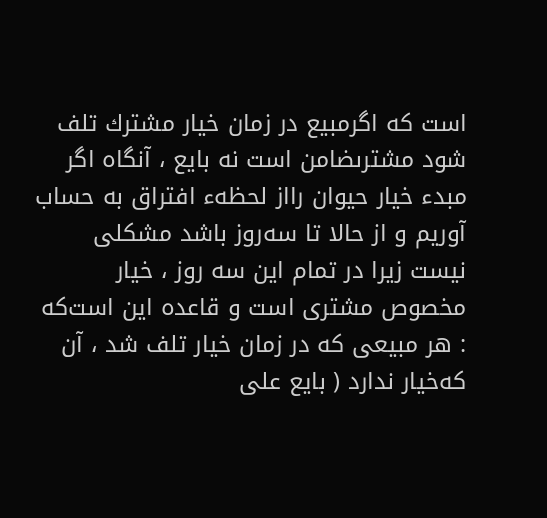است كه اگرمبيع در زمان خيار مشترك تلف شود مشترىضامن است نه بايع ، آنگاه اگر مبدء خيار حيوان رااز لحظهء افتراق به حساب آوريم و از حالا تا سه‌روز باشد مشكلى نيست زيرا در تمام اين سه روز ، خيار مخصوص مشترى است و قاعده اين است‌كه : هر مبيعى كه در زمان خيار تلف شد ، آن كه‌خيار ندارد ( بايع على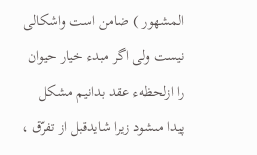المشهور ) ضامن است واشكالى نيست ولى اگر مبدء خيار حيوان را ازلحظهء عقد بدانيم مشكل پيدا مىشود زيرا شايدقبل از تفرّق ،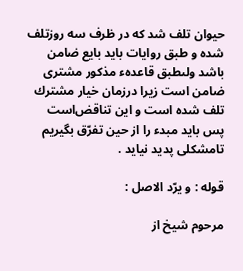حيوان تلف شد كه در ظرف سه روزتلف شده و طبق روايات بايد بايع ضامن باشد ولىطبق قاعدهء مذكور مشترى ضامن است زيرا درزمان خيار مشترك تلف شده است و اين تناقض‌است پس بايد مبدء را از حين تفرّق بگيريم تامشكلى پديد نيايد .

قوله : و يرّد الاصل :

مرحوم شيخ از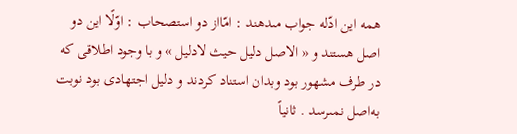همه اين ادّله جواب مىدهند : امّااز دو استصحاب : اوّلًا اين دو اصل هستند و « الاصل دليل حيث لادليل » و با وجود اطلاقى كه در طرف مشهور بود وبدان استناد كردند و دليل اجتهادى بود نوبت به‌اصل نمىرسد . ثانياً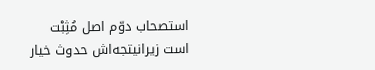استصحاب دوّم اصل مُثِبْت است زيرانيتجه‌اش حدوث خيار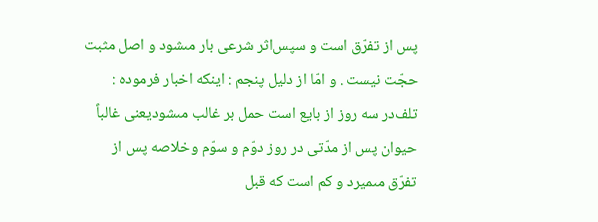پس از تفرّق است و سپس‌اثر شرعى بار مىشود و اصل مثبت حجّت نيست . و امّا از دليل پنجم : اينكه اخبار فرموده : تلف‌در سه روز از بايع است حمل بر غالب مىشوديعنى غالباً حيوان پس از مدّتى در روز دوّم و سوّم وخلاصه پس از تفرّق مىميرد و كم است كه قبل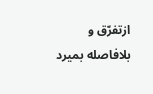ازتفرّق و بلافاصله بميرد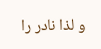و لذا نادر را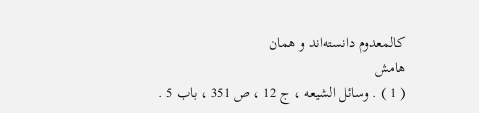كالمعدوم دانسته‌اند و همان
هامش
( 1 ) . وسائل الشيعه ، ج 12 ، ص 351 ، باب 5 .